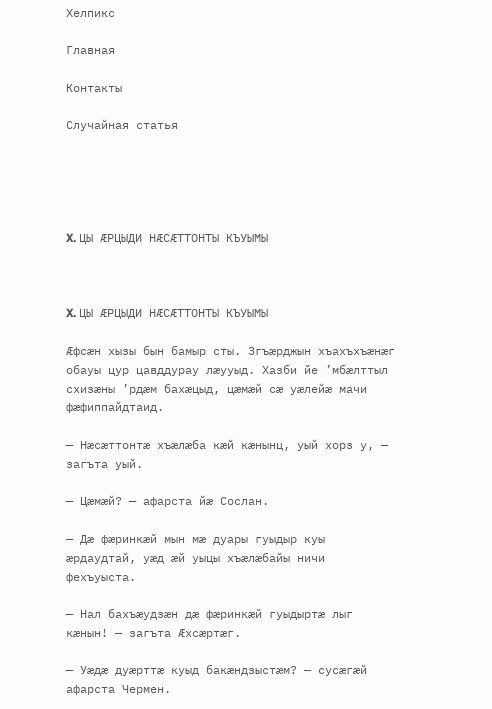Хелпикс

Главная

Контакты

Случайная статья





X. ЦЫ ÆРЦЫДИ НÆСÆТТОНТЫ КЪУЫМЫ



X. ЦЫ ÆРЦЫДИ НÆСÆТТОНТЫ КЪУЫМЫ

Æфсæн хызы бын бамыр сты. Згъæрджын хъахъхъæнæг обауы цур цавддурау лæууыд. Хазби йе ’мбæлттыл схизæны ’рдæм бахæцыд, цæмæй сæ уæлейæ мачи фæфиппайдтаид.

— Нæсæттонтæ хъæлæба кæй кæнынц, уый хорз у, — загъта уый.

— Цæмæй? — афарста йæ Сослан.

— Дæ фæринкæй мын мæ дуары гуыдыр куы æрдаудтай, уæд æй уыцы хъæлæбайы ничи фехъуыста.

— Нал бахъæудзæн дæ фæринкæй гуыдыртæ лыг кæнын! — загъта Æхсæртæг.

— Уæдæ дуæрттæ куыд бакæндзыстæм? — сусæгæй афарста Чермен.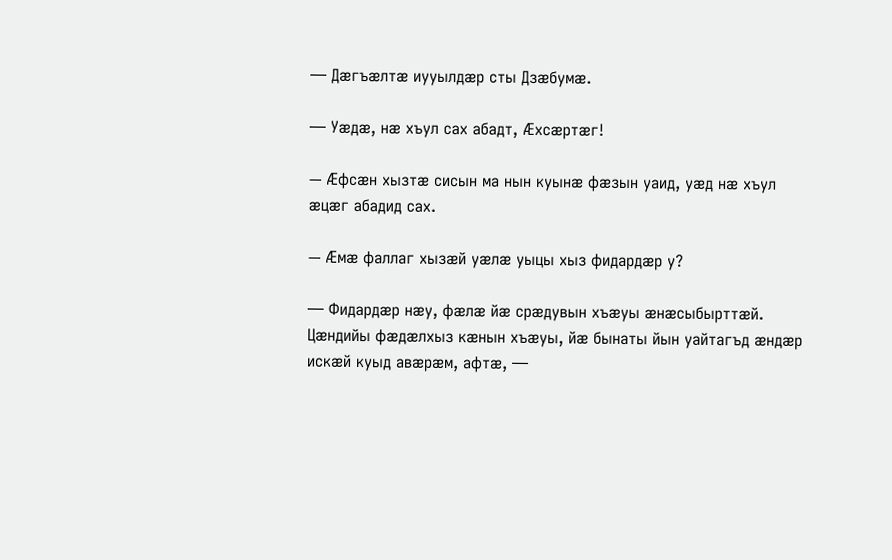— Дæгъæлтæ иууылдæр сты Дзæбумæ.

— Уæдæ, нæ хъул сах абадт, Æхсæртæг!

— Æфсæн хызтæ сисын ма нын куынæ фæзын уаид, уæд нæ хъул æцæг абадид сах.

— Æмæ фаллаг хызæй уæлæ уыцы хыз фидардæр у?

— Фидардæр нæу, фæлæ йæ срæдувын хъæуы æнæсыбырттæй. Цæндийы фæдæлхыз кæнын хъæуы, йæ бынаты йын уайтагъд æндæр искæй куыд авæрæм, афтæ, —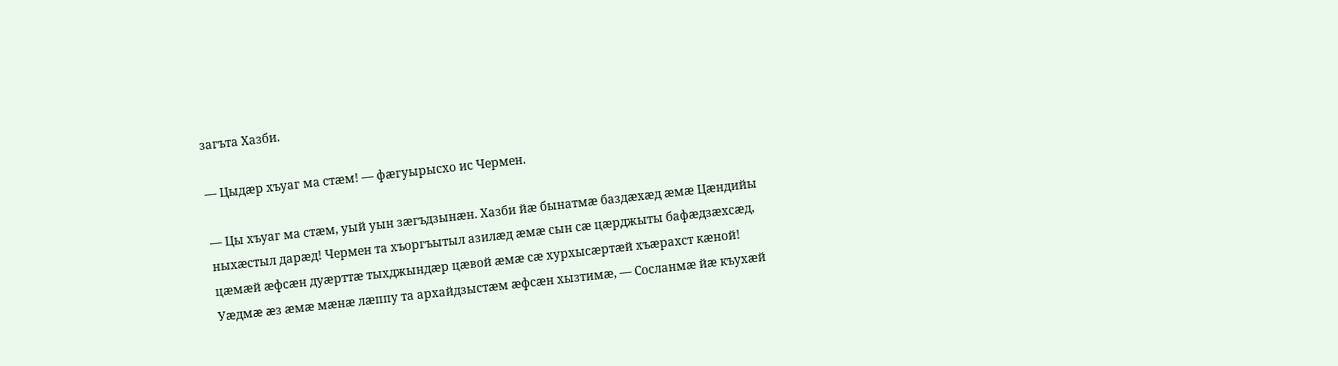загъта Хазби.

— Цыдæр хъуаг ма стæм! — фæгуырысхо ис Чермен.

— Цы хъуаг ма стæм, уый уын зæгъдзынæн. Хазби йæ бынатмæ баздæхæд æмæ Цæндийы ныхæстыл дарæд! Чермен та хъоргъытыл азилæд æмæ сын сæ цæрджыты бафæдзæхсæд, цæмæй æфсæн дуæрттæ тыхджындæр цæвой æмæ сæ хурхысæртæй хъæрахст кæной! Уæдмæ æз æмæ мæнæ лæппу та архайдзыстæм æфсæн хызтимæ, — Сосланмæ йæ къухæй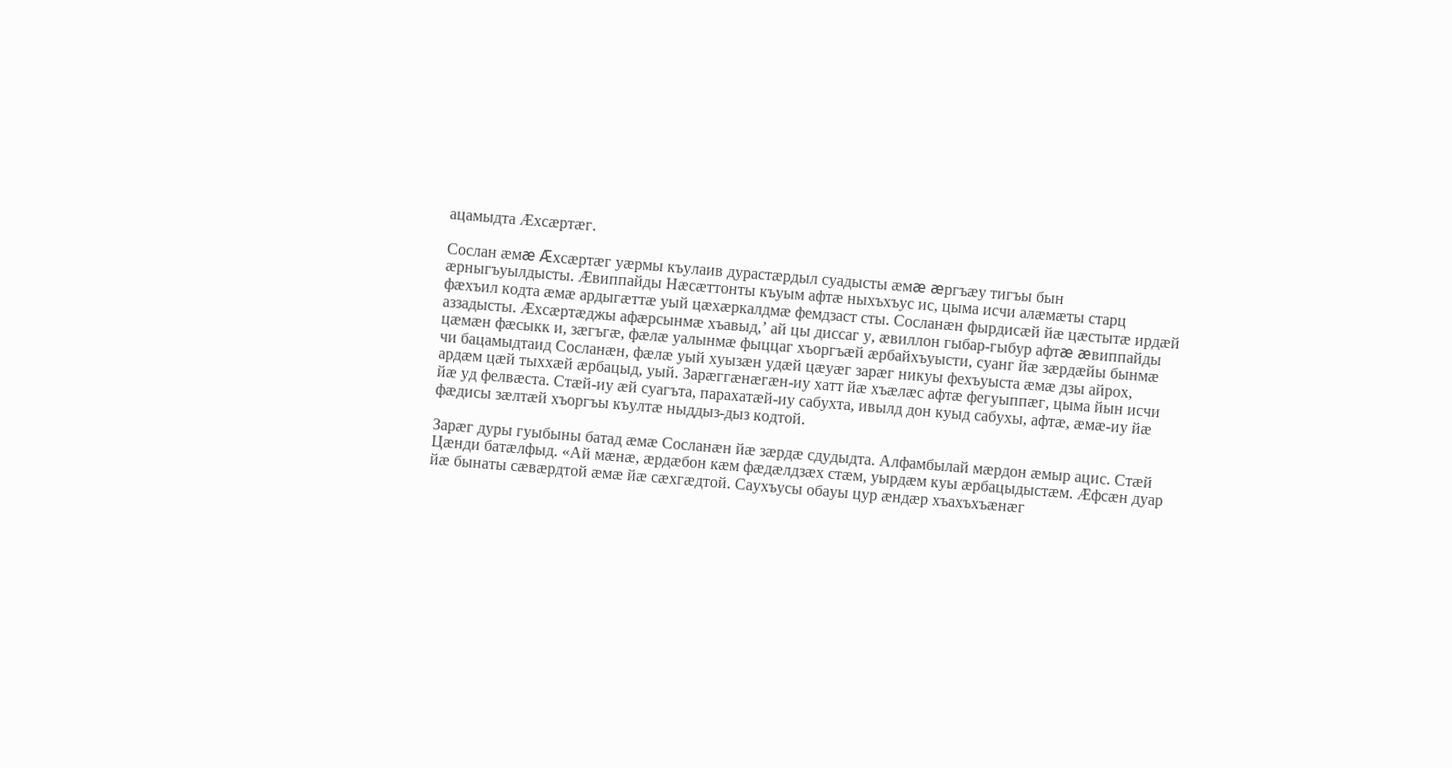ацамыдта Æхсæртæг.

Сослан æмæ Æхсæртæг уæрмы къулаив дурастæрдыл суадысты æмæ æргъæу тигъы бын æрныгъуылдысты. Æвиппайды Нæсæттонты къуым афтæ ныхъхъус ис, цыма исчи алæмæты старц фæхъил кодта æмæ ардыгæттæ уый цæхæркалдмæ фемдзаст сты. Сосланæн фырдисæй йæ цæстытæ ирдæй аззадысты. Æхсæртæджы афæрсынмæ хъавыд,’ ай цы диссаг у, æвиллон гыбар-гыбур афтæ æвиппайды цæмæн фæсыкк и, зæгъгæ, фæлæ уалынмæ фыццаг хъоргъæй æрбайхъуысти, суанг йæ зæрдæйы бынмæ чи бацамыдтаид Сосланæн, фæлæ уый хуызæн удæй цæуæг зарæг никуы фехъуыста æмæ дзы айрох, ардæм цæй тыххæй æрбацыд, уый. Зарæггæнæгæн-иу хатт йæ хъæлæс афтæ фегуыппæг, цыма йын исчи йæ уд фелвæста. Стæй-иу æй суагъта, парахатæй-иу сабухта, ивылд дон куыд сабухы, афтæ, æмæ-иу йæ фæдисы зæлтæй хъоргъы къултæ ныддыз-дыз кодтой.

Зарæг дуры гуыбыны батад æмæ Сосланæн йæ зæрдæ сдудыдта. Алфамбылай мæрдон æмыр ацис. Стæй Цæнди батæлфыд. «Ай мæнæ, æрдæбон кæм фæдæлдзæх стæм, уырдæм куы æрбацыдыстæм. Æфсæн дуар йæ бынаты сæвæрдтой æмæ йæ сæхгæдтой. Саухъусы обауы цур æндæр хъахъхъæнæг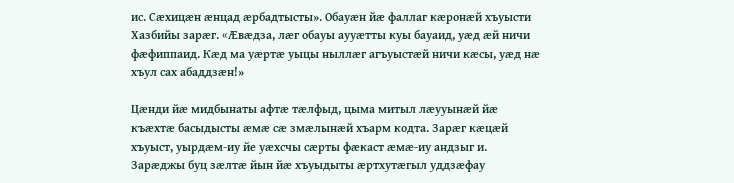ис. Сæхицæн æнцад æрбадтысты». Обауæн йæ фаллаг кæронæй хъуысти Хазбийы зарæг. «Æвæдза, лæг обауы аууæтты куы бауаид, уæд æй ничи фæфиппаид. Кæд ма уæртæ уыцы ныллæг агъуыстæй ничи кæсы, уæд нæ хъул сах абаддзæн!»

Цæнди йæ мидбынаты афтæ тæлфыд, цыма митыл лæууынæй йæ къæхтæ басыдысты æмæ сæ змæлынæй хъарм кодта. Зарæг кæцæй хъуыст, уырдæм-иу йе уæхсчы сæрты фæкаст æмæ-иу андзыг и. Зарæджы буц зæлтæ йын йæ хъуыдыты æртхутæгыл уддзæфау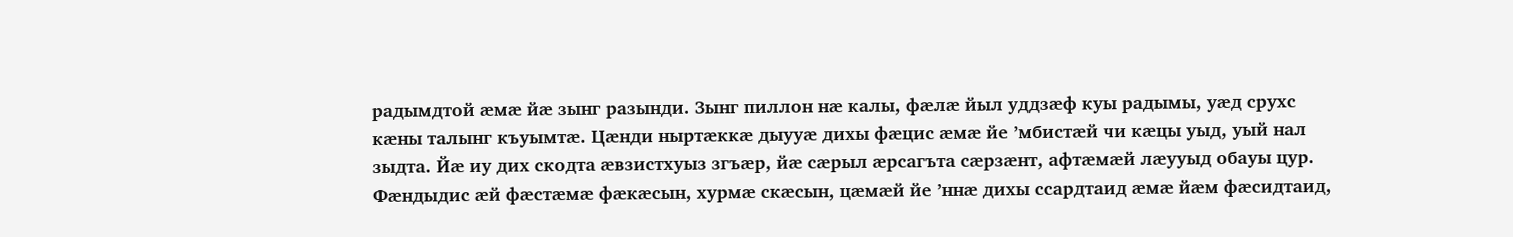радымдтой æмæ йæ зынг разынди. Зынг пиллон нæ калы, фæлæ йыл уддзæф куы радымы, уæд срухс кæны талынг къуымтæ. Цæнди ныртæккæ дыууæ дихы фæцис æмæ йе ’мбистæй чи кæцы уыд, уый нал зыдта. Йæ иу дих скодта æвзистхуыз згъæр, йæ сæрыл æрсагъта сæрзæнт, афтæмæй лæууыд обауы цур. Фæндыдис æй фæстæмæ фæкæсын, хурмæ скæсын, цæмæй йе ’ннæ дихы ссардтаид æмæ йæм фæсидтаид,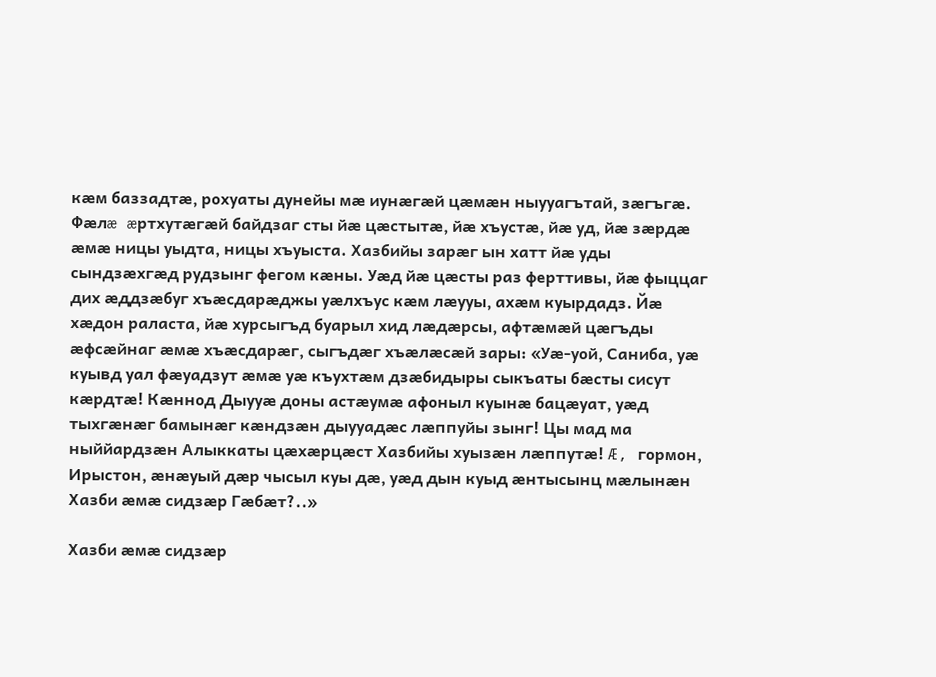кæм баззадтæ, рохуаты дунейы мæ иунæгæй цæмæн ныууагътай, зæгъгæ. Фæлæ æртхутæгæй байдзаг сты йæ цæстытæ, йæ хъустæ, йæ уд, йæ зæрдæ æмæ ницы уыдта, ницы хъуыста. Хазбийы зарæг ын хатт йæ уды сындзæхгæд рудзынг фегом кæны. Уæд йæ цæсты раз ферттивы, йæ фыццаг дих æддзæбуг хъæсдарæджы уæлхъус кæм лæууы, ахæм куырдадз. Йæ хæдон раласта, йæ хурсыгъд буарыл хид лæдæрсы, афтæмæй цæгъды æфсæйнаг æмæ хъæсдарæг, сыгъдæг хъæлæсæй зары: «Уæ-уой, Саниба, уæ куывд уал фæуадзут æмæ уæ къухтæм дзæбидыры сыкъаты бæсты сисут кæрдтæ! Кæннод Дыууæ доны астæумæ афоныл куынæ бацæуат, уæд тыхгæнæг бамынæг кæндзæн дыууадæс лæппуйы зынг! Цы мад ма ныййардзæн Алыккаты цæхæрцæст Хазбийы хуызæн лæппутæ! Æ, гормон, Ирыстон, æнæуый дæр чысыл куы дæ, уæд дын куыд æнтысынц мæлынæн Хазби æмæ сидзæр Гæбæт?..»

Хазби æмæ сидзæр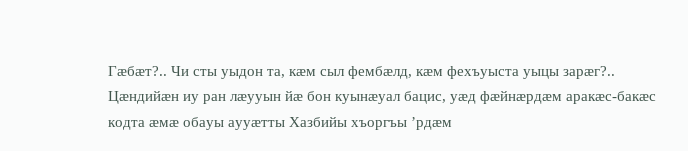Гæбæт?.. Чи сты уыдон та, кæм сыл фембæлд, кæм фехъуыста уыцы зарæг?.. Цæндийæн иу ран лæууын йæ бон куынæуал бацис, уæд фæйнæрдæм аракæс-бакæс кодта æмæ обауы аууæтты Хазбийы хъоргъы ’рдæм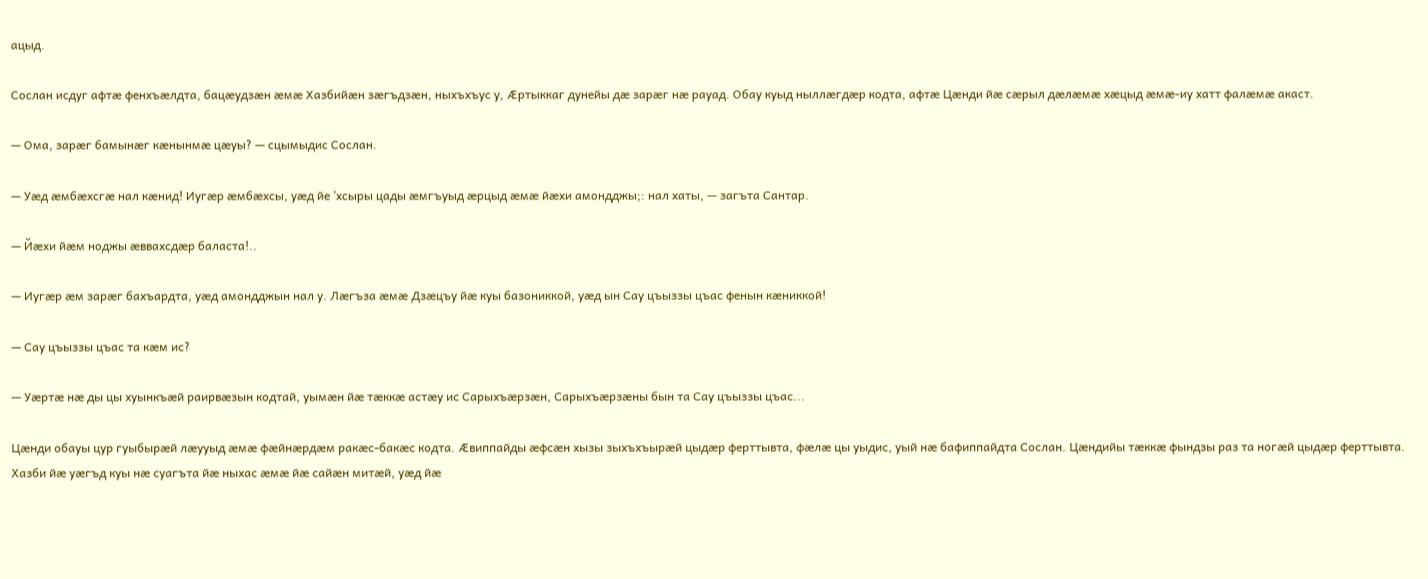ацыд.

Сослан исдуг афтæ фенхъæлдта, бацæудзæн æмæ Хазбийæн зæгъдзæн, ныхъхъус у, Æртыккаг дунейы дæ зарæг нæ рауад. Обау куыд ныллæгдæр кодта, афтæ Цæнди йæ сæрыл дæлæмæ хæцыд æмæ-иу хатт фалæмæ акаст.

— Ома, зарæг бамынæг кæнынмæ цæуы? — сцымыдис Сослан.

— Уæд æмбæхсгæ нал кæнид! Иугæр æмбæхсы, уæд йе ’хсыры цады æмгъуыд æрцыд æмæ йæхи амондджы;: нал хаты, — загъта Сантар.

— Йæхи йæм ноджы æввахсдæр баласта!..

— Иугæр æм зарæг бахъардта, уæд амондджын нал у. Лæгъза æмæ Дзæцъу йæ куы базониккой, уæд ын Сау цъыззы цъас фенын кæниккой!

— Сау цъыззы цъас та кæм ис?

— Уæртæ нæ ды цы хуынкъæй раирвæзын кодтай, уымæн йæ тæккæ астæу ис Сарыхъæрзæн, Сарыхъæрзæны бын та Сау цъыззы цъас...

Цæнди обауы цур гуыбырæй лæууыд æмæ фæйнæрдæм ракæс-бакæс кодта. Æвиппайды æфсæн хызы зыхъхъырæй цыдæр ферттывта, фæлæ цы уыдис, уый нæ бафиппайдта Сослан. Цæндийы тæккæ фындзы раз та ногæй цыдæр ферттывта. Хазби йæ уæгъд куы нæ суагъта йæ ныхас æмæ йæ сайæн митæй, уæд йæ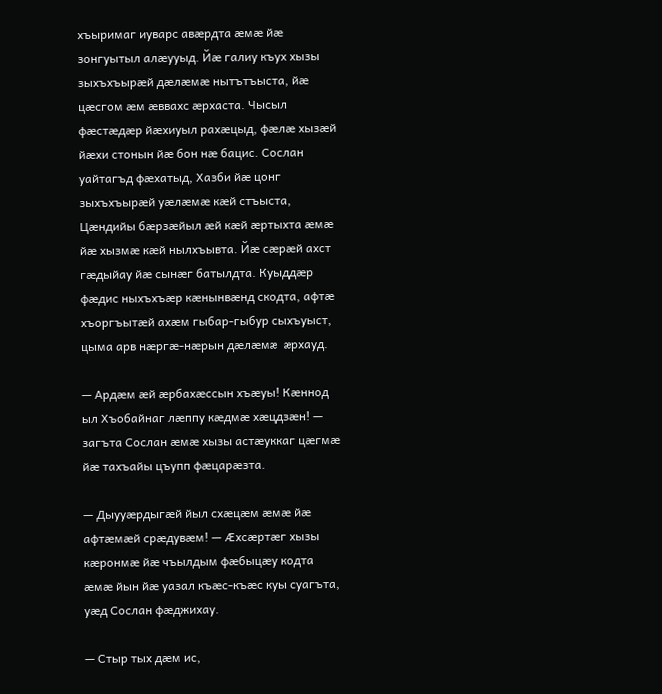хъыримаг иуварс авæрдта æмæ йæ зонгуытыл алæууыд. Йæ галиу къух хызы зыхъхъырæй дæлæмæ нытътъыста, йæ цæсгом æм æввахс æрхаста. Чысыл фæстæдæр йæхиуыл рахæцыд, фæлæ хызæй йæхи стонын йæ бон нæ бацис. Сослан уайтагъд фæхатыд, Хазби йæ цонг зыхъхъырæй уæлæмæ кæй стъыста, Цæндийы бæрзæйыл æй кæй æртыхта æмæ йæ хызмæ кæй нылхъывта. Йæ сæрæй ахст гæдыйау йæ сынæг батылдта. Куыддæр фæдис ныхъхъæр кæнынвæнд скодта, афтæ хъоргъытæй ахæм гыбар-гыбур сыхъуыст, цыма арв нæргæ-нæрын дæлæмæ æрхауд.

— Ардæм æй æрбахæссын хъæуы! Кæннод ыл Хъобайнаг лæппу кæдмæ хæцдзæн! — загъта Сослан æмæ хызы астæуккаг цæгмæ йæ тахъайы цъупп фæцарæзта.

— Дыууæрдыгæй йыл схæцæм æмæ йæ афтæмæй срæдувæм! — Æхсæртæг хызы кæронмæ йæ чъылдым фæбыцæу кодта æмæ йын йæ уазал къæс-къæс куы суагъта, уæд Сослан фæджихау.

— Стыр тых дæм ис,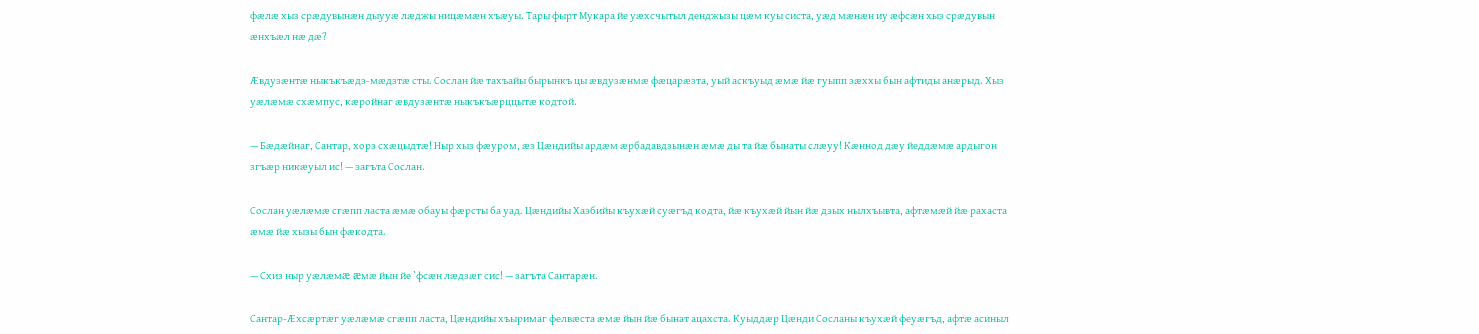фæлæ хыз срæдувынæн дыууæ лæджы ницæмæн хъæуы. Тары фырт Мукара йе уæхсчытыл денджызы цæм куы систа, уæд мæнæн иу æфсæн хыз срæдувын æнхъæл нæ дæ?

Æвдузæнтæ ныкъкъæдз-мæдзтæ сты. Сослан йæ тахъайы бырынкъ цы æвдузæнмæ фæцарæзта, уый аскъуыд æмæ йæ гуыпп зæххы бын афтиды анæрыд. Хыз уæлæмæ схæмпус, кæройнаг æвдузæнтæ ныкъкъæрццытæ кодтой.

— Бæдæйнаг, Сантар, хорз схæцыдтæ! Ныр хыз фæуром, æз Цæндийы ардæм æрбадавдзынæн æмæ ды та йæ бынаты слæуу! Кæннод дæу йеддæмæ ардыгон згъæр никæуыл ис! — загъта Сослан.

Сослан уæлæмæ сгæпп ласта æмæ обауы фæрсты ба уад. Цæндийы Хазбийы къухæй суæгъд кодта, йæ къухæй йын йæ дзых нылхъывта, афтæмæй йæ рахаста æмæ йæ хызы бын фæкодта.

— Схиз ныр уæлæмæ æмæ йын йе ’фсæн лæдзæг сис! — загъта Сантарæн.

Сантар-Æхсæртæг уæлæмæ сгæпп ласта, Цæндийы хъыримаг фелвæста æмæ йын йæ бынат ацахста. Куыддæр Цæнди Сосланы къухæй феуæгъд, афтæ асиныл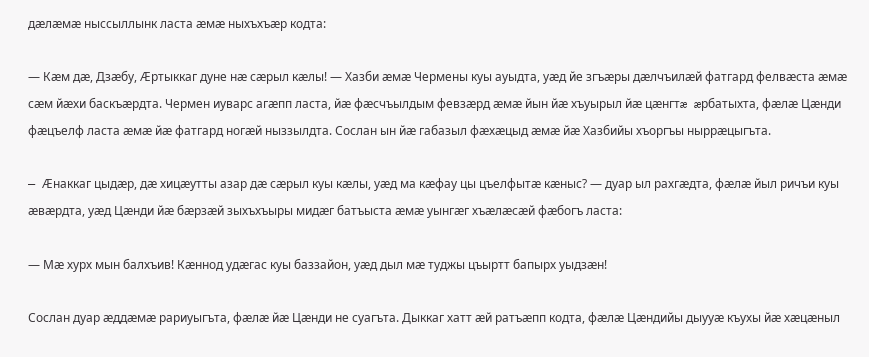дæлæмæ ныссыллынк ласта æмæ ныхъхъæр кодта:

— Кæм дæ, Дзæбу, Æртыккаг дуне нæ сæрыл кæлы! — Хазби æмæ Чермены куы ауыдта, уæд йе згъæры дæлчъилæй фатгард фелвæста æмæ сæм йæхи баскъæрдта. Чермен иуварс агæпп ласта, йæ фæсчъылдым февзæрд æмæ йын йæ хъуырыл йæ цæнгтæ æрбатыхта, фæлæ Цæнди фæцъелф ласта æмæ йæ фатгард ногæй ныззылдта. Сослан ын йæ габазыл фæхæцыд æмæ йæ Хазбийы хъоргъы ныррæцыгъта.

— Æнаккаг цыдæр, дæ хицæутты азар дæ сæрыл куы кæлы, уæд ма кæфау цы цъелфытæ кæныс? — дуар ыл рахгæдта, фæлæ йыл ричъи куы æвæрдта, уæд Цæнди йæ бæрзæй зыхъхъыры мидæг батъыста æмæ уынгæг хъæлæсæй фæбогъ ласта:

— Мæ хурх мын балхъив! Кæннод удæгас куы баззайон, уæд дыл мæ туджы цъыртт бапырх уыдзæн!

Сослан дуар æддæмæ рариуыгъта, фæлæ йæ Цæнди не суагъта. Дыккаг хатт æй ратъæпп кодта, фæлæ Цæндийы дыууæ къухы йæ хæцæныл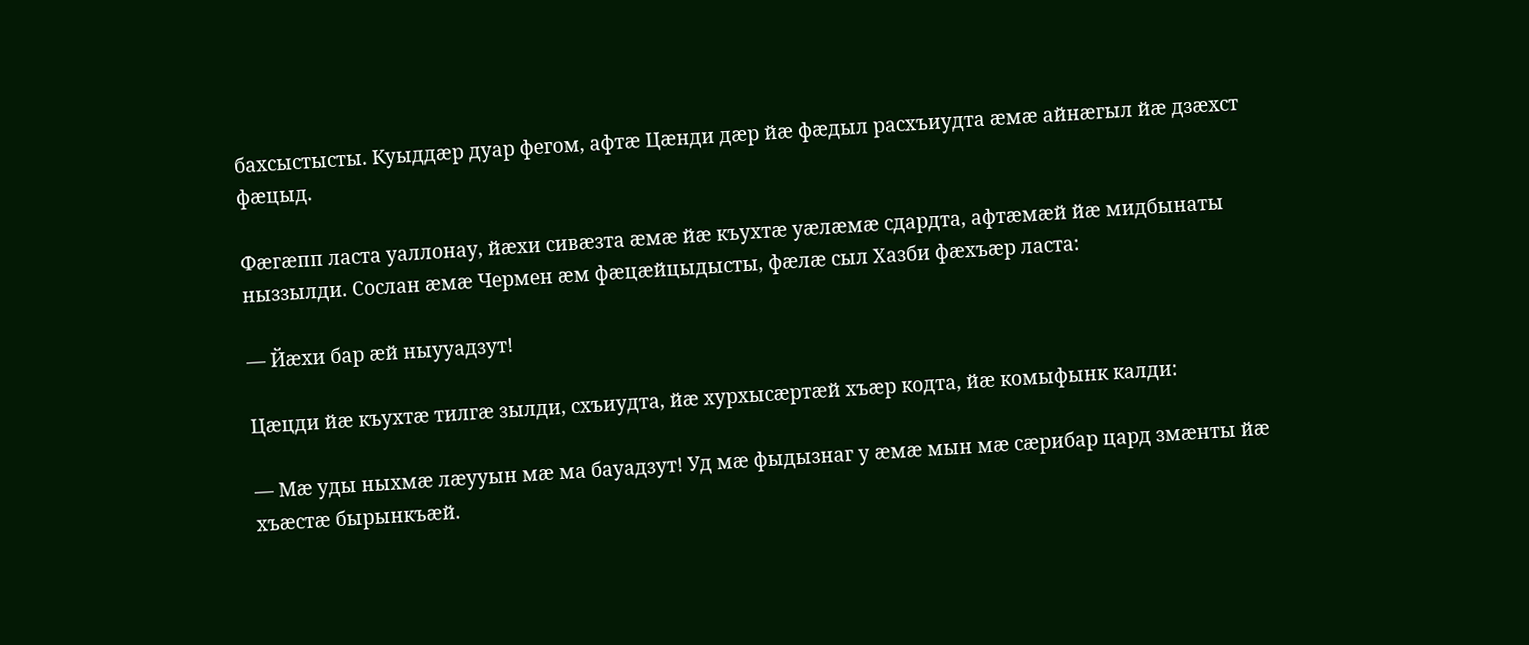бахсыстысты. Куыддæр дуар фегом, афтæ Цæнди дæр йæ фæдыл расхъиудта æмæ айнæгыл йæ дзæхст фæцыд.

Фæгæпп ласта уаллонау, йæхи сивæзта æмæ йæ къухтæ уæлæмæ сдардта, афтæмæй йæ мидбынаты ныззылди. Сослан æмæ Чермен æм фæцæйцыдысты, фæлæ сыл Хазби фæхъæр ласта:

— Йæхи бар æй ныууадзут!

Цæцди йæ къухтæ тилгæ зылди, схъиудта, йæ хурхысæртæй хъæр кодта, йæ комыфынк калди:

— Мæ уды ныхмæ лæууын мæ ма бауадзут! Уд мæ фыдызнаг у æмæ мын мæ сæрибар цард змæнты йæ хъæстæ бырынкъæй.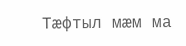Тæфтыл мæм ма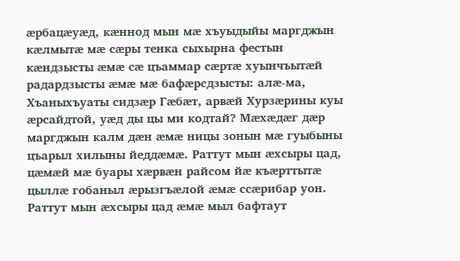æрбацæуæд, кæннод мын мæ хъуыдыйы маргджын кæлмытæ мæ сæры тенка сыхырна фестын кæндзысты æмæ сæ цъаммар сæртæ хуынчъытæй радардзысты æмæ мæ бафæрсдзысты: алæ-ма, Хъаныхъуаты сидзæр Гæбæт, арвæй Хурзæрины куы æрсайдтой, уæд ды цы ми кодтай? Мæхæдæг дæр маргджын калм дæн æмæ ницы зонын мæ гуыбыны цъарыл хилыны йеддæмæ. Раттут мын æхсыры цад, цæмæй мæ буары хæрвæн райсом йæ къæрттытæ цыллæ гобаныл æрызгъæлой æмæ ссæрибар уон. Раттут мын æхсыры цад æмæ мыл бафтаут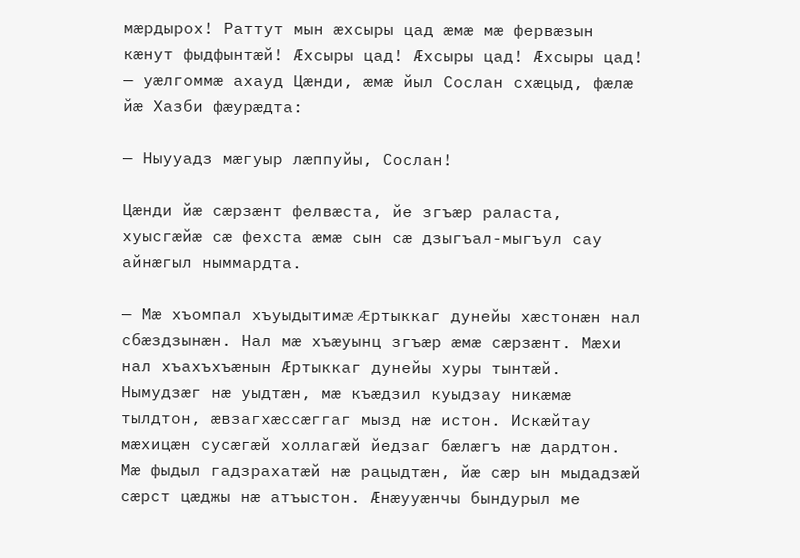мæрдырох! Раттут мын æхсыры цад æмæ мæ фервæзын кæнут фыдфынтæй! Æхсыры цад! Æхсыры цад! Æхсыры цад! — уæлгоммæ ахауд Цæнди, æмæ йыл Сослан схæцыд, фæлæ йæ Хазби фæурæдта:

— Ныууадз мæгуыр лæппуйы, Сослан!

Цæнди йæ сæрзæнт фелвæста, йе згъæр раласта, хуысгæйæ сæ фехста æмæ сын сæ дзыгъал-мыгъул сау айнæгыл ныммардта.

— Мæ хъомпал хъуыдытимæ Æртыккаг дунейы хæстонæн нал сбæздзынæн. Нал мæ хъæуынц згъæр æмæ сæрзæнт. Мæхи нал хъахъхъæнын Æртыккаг дунейы хуры тынтæй. Нымудзæг нæ уыдтæн, мæ къæдзил куыдзау никæмæ тылдтон, æвзагхæссæггаг мызд нæ истон. Искæйтау мæхицæн сусæгæй холлагæй йедзаг бæлæгъ нæ дардтон. Мæ фыдыл гадзрахатæй нæ рацыдтæн, йæ сæр ын мыдадзæй сæрст цæджы нæ атъыстон. Æнæууæнчы бындурыл ме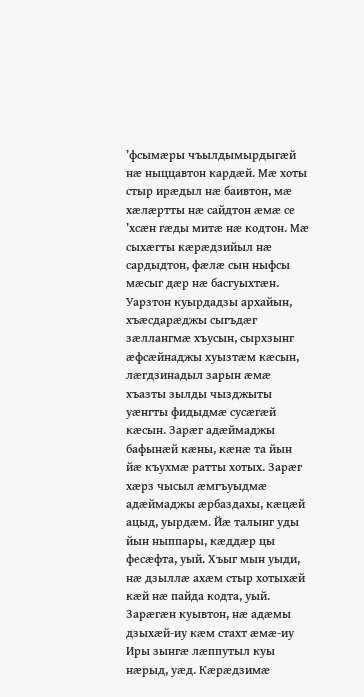’фсымæры чъылдымырдыгæй нæ ныццавтон кардæй. Мæ хоты стыр ирæдыл нæ баивтон, мæ хæлæртты нæ сайдтон æмæ се ’хсæн гæды митæ нæ кодтон. Мæ сыхæгты кæрæдзийыл нæ сардыдтон, фæлæ сын ныфсы мæсыг дæр нæ басгуыхтæн. Уарзтон куырдадзы архайын, хъæсдарæджы сыгъдæг зæллангмæ хъусын, сырхзынг æфсæйнаджы хуызтæм кæсын, лæгдзинадыл зарын æмæ хъазты зылды чызджыты уæнгты фидыдмæ сусæгæй кæсын. Зарæг адæймаджы бафынæй кæны, кæнæ та йын йæ къухмæ ратты хотых. Зарæг хæрз чысыл æмгъуыдмæ адæймаджы æрбаздахы, кæцæй ацыд, уырдæм. Йæ талынг уды йын ныппары, кæддæр цы фесæфта, уый. Хъыг мын уыди, нæ дзыллæ ахæм стыр хотыхæй кæй нæ пайда кодта, уый. Зарæгæн куывтон, нæ адæмы дзыхæй-иу кæм стахт æмæ-иу Иры зынгæ лæппутыл куы нæрыд, уæд. Кæрæдзимæ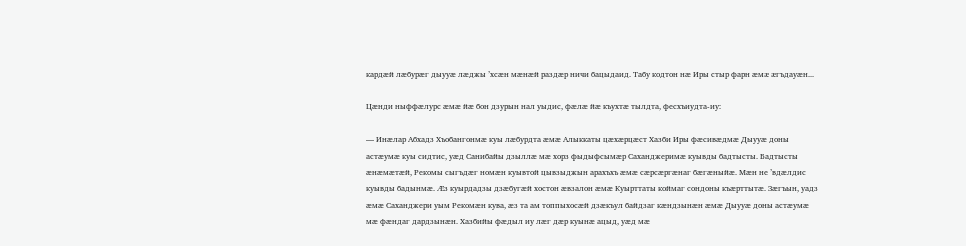кардæй лæбурæг дыууæ лæджы ’хсæн мæнæй раздæр ничи бацыдаид. Табу кодтон нæ Иры стыр фарн æмæ æгъдауæн...

Цæнди ныффæлурс æмæ йæ бон дзурын нал уыдис, фæлæ йæ къухтæ тылдта, фесхъиудта-иу:

— Инæлар Абхадз Хъобангонмæ куы лæбурдта æмæ Алыккаты цæхæрцæст Хазби Иры фæсивæдмæ Дыууæ доны астæумæ куы сидтис, уæд Санибайы дзыллæ мæ хорз фыдыфсымæр Саханджеримæ куывды бадтысты. Бадтысты æнæмæтæй, Рекомы сыгъдæг номæн куывтой цывзыджын арахъхъ æмæ сæрсæргæнаг бæгæныйæ. Мæн не ’вдæлдис куывды бадынмæ. Æз куырдадзы дзæбугæй хостон æвзалон æмæ Куырттаты коймаг сондоны къæрттытæ. Зæгъын, уадз æмæ Саханджери уым Рекомæн кува, æз та ам топпыхосæй дзæкъул байдзаг кæндзынæн æмæ Дыууæ доны астæумæ мæ фæндаг дардзынæн. Хазбийы фæдыл иу лæг дæр куынæ ацыд, уæд мæ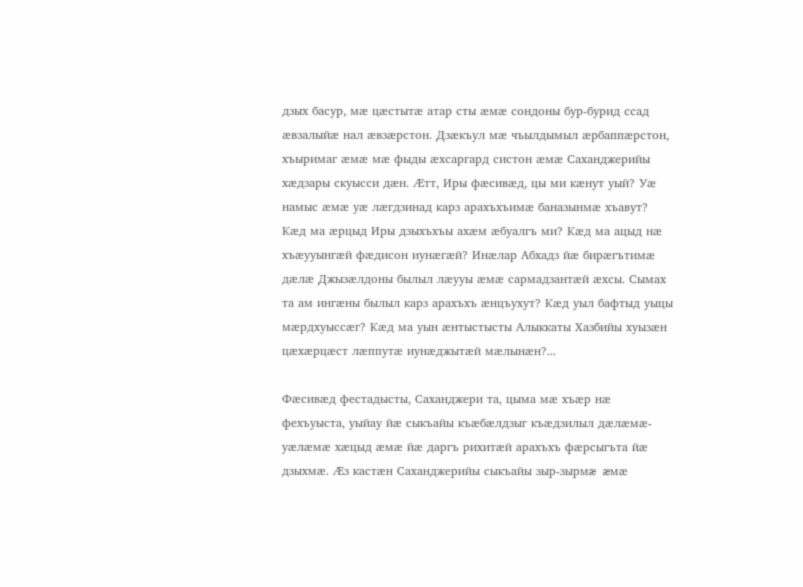дзых басур, мæ цæстытæ атар сты æмæ сондоны бур-бурид ссад æвзалыйæ нал æвзæрстон. Дзæкъул мæ чъылдымыл æрбаппæрстон, хъыримаг æмæ мæ фыды æхсаргард систон æмæ Саханджерийы хæдзары скуысси дæн. Æтт, Иры фæсивæд, цы ми кæнут уый? Уæ намыс æмæ уæ лæгдзинад карз арахъхъимæ баназынмæ хъавут? Кæд ма æрцыд Иры дзыхъхъы ахæм æбуалгъ ми? Кæд ма ацыд нæ хъæууынгæй фæдисон иунæгæй? Инæлар Абхадз йæ бирæгътимæ дæлæ Джызæлдоны былыл лæууы æмæ сармадзантæй æхсы. Сымах та ам ингæны былыл карз арахъхъ æнцъухут? Кæд уыл бафтыд уыцы мæрдхуыссæг? Кæд ма уын æнтыстысты Алыккаты Хазбийы хуызæн цæхæрцæст лæппутæ иунæджытæй мæлынæн?...

Фæсивæд фестадысты, Саханджери та, цыма мæ хъæр нæ фехъуыста, уыйау йæ сыкъайы къæбæлдзыг къæдзилыл дæлæмæ-уæлæмæ хæцыд æмæ йæ даргъ рихитæй арахъхъ фæрсыгъта йæ дзыхмæ. Æз кастæн Саханджерийы сыкъайы зыр-зырмæ æмæ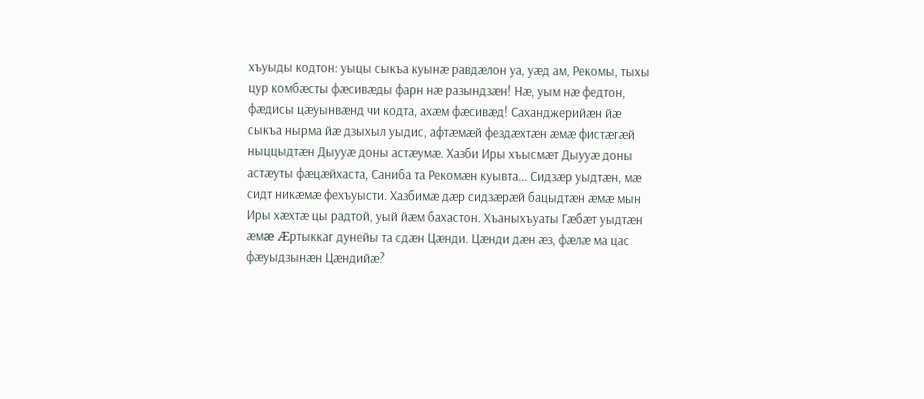хъуыды кодтон: уыцы сыкъа куынæ равдæлон уа, уæд ам, Рекомы, тыхы цур комбæсты фæсивæды фарн нæ разындзæн! Нæ, уым нæ федтон, фæдисы цæуынвæнд чи кодта, ахæм фæсивæд! Саханджерийæн йæ сыкъа нырма йæ дзыхыл уыдис, афтæмæй фездæхтæн æмæ фистæгæй ныццыдтæн Дыууæ доны астæумæ. Хазби Иры хъысмæт Дыууæ доны астæуты фæцæйхаста, Саниба та Рекомæн куывта... Сидзæр уыдтæн, мæ сидт никæмæ фехъуысти. Хазбимæ дæр сидзæрæй бацыдтæн æмæ мын Иры хæхтæ цы радтой, уый йæм бахастон. Хъаныхъуаты Гæбæт уыдтæн æмæ Æртыккаг дунейы та сдæн Цæнди. Цæнди дæн æз, фæлæ ма цас фæуыдзынæн Цæндийæ?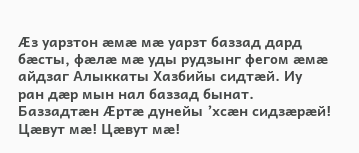Æз уарзтон æмæ мæ уарзт баззад дард бæсты, фæлæ мæ уды рудзынг фегом æмæ айдзаг Алыккаты Хазбийы сидтæй. Иу ран дæр мын нал баззад бынат. Баззадтæн Æртæ дунейы ’хсæн сидзæрæй! Цæвут мæ! Цæвут мæ!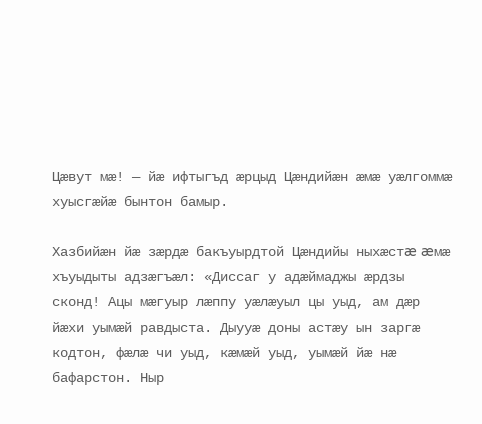Цæвут мæ! — йæ ифтыгъд æрцыд Цæндийæн æмæ уæлгоммæ хуысгæйæ бынтон бамыр.

Хазбийæн йæ зæрдæ бакъуырдтой Цæндийы ныхæстæ æмæ хъуыдыты адзæгъæл: «Диссаг у адæймаджы æрдзы сконд! Ацы мæгуыр лæппу уæлæуыл цы уыд, ам дæр йæхи уымæй равдыста. Дыууæ доны астæу ын заргæ кодтон, фæлæ чи уыд, кæмæй уыд, уымæй йæ нæ бафарстон. Ныр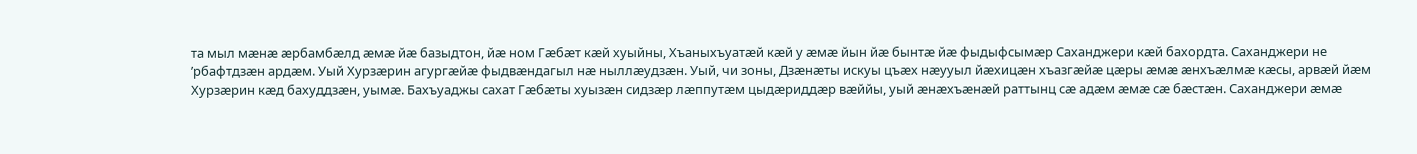та мыл мæнæ æрбамбæлд æмæ йæ базыдтон, йæ ном Гæбæт кæй хуыйны, Хъаныхъуатæй кæй у æмæ йын йæ бынтæ йæ фыдыфсымæр Саханджери кæй бахордта. Саханджери не ’рбафтдзæн ардæм. Уый Хурзæрин агургæйæ фыдвæндагыл нæ ныллæудзæн. Уый, чи зоны, Дзæнæты искуы цъæх нæууыл йæхицæн хъазгæйæ цæры æмæ æнхъæлмæ кæсы, арвæй йæм Хурзæрин кæд бахуддзæн, уымæ. Бахъуаджы сахат Гæбæты хуызæн сидзæр лæппутæм цыдæриддæр вæййы, уый æнæхъæнæй раттынц сæ адæм æмæ сæ бæстæн. Саханджери æмæ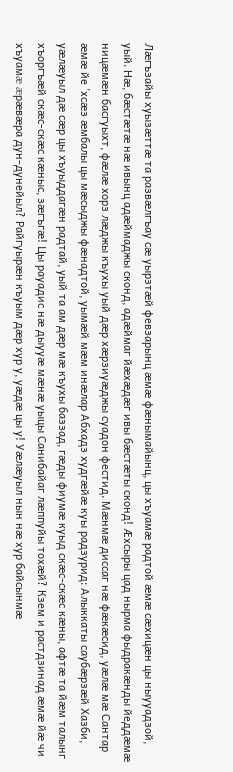Лæгъзайы хуызæттæ та развæлгъау сæ уырзтæй февзарынц æмæ фæнымайынц, цы хъуамæ радтой æмæ сæхицæн цы ныууадзой, уый. Нæ, бæстæтæ нæ ивынц адæймаджы сконд, адæймаг йæхæдæг ивы бæстæты сконд! Æхсыры цад нырма фыдракæнды йеддæмæ ницæмæн басгуыхт, фæлæ хорз лæджы къухы уый дæр хæрзиуæджы суадон фестид. Мæнмæ диссаг нæ фæкæсид, уæлæ мæ Сантар æмæ йе ’хсæз æмбалы цы мæсыджы фæнадтой, уымæй мæм инæлар Абхадз худгæйæ куы радзурид: Алыккаты саубæрзæй Хазби, уæлæуыл дæ сæр цы хъуыддагæн радтай, уый та ам дæр мæ къухы баззад, гæды фиумæ куыд скæс-скæс кæны, афтæ та йæм талынг хъоргъæй скæс-скæс кæныс, зæгъгæ! Цы рауадис нæ дыууæ мæнæ уыцы Санибайаг лæппуйы тохæй? Кзем и растдзинад æмæ йæ чи хъуамæ æрæвæра дун-дунейыл? Райгуырæн къуым дæр хур у, уæдæ цы у! Уæлæуыл нын нæ хур байсынмæ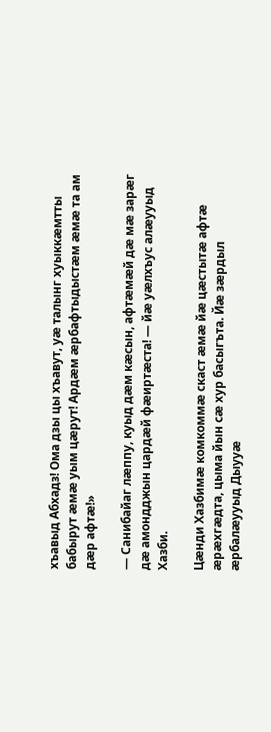хъавыд Абхадз! Ома дзы цы хъавут, уæ талынг хуыккæмтты бабырут æмæ уым цæрут! Ардæм æрбафтыдыстæм æмæ та ам дæр афтæ!»

— Санибайаг лæппу, куыд дæм кæсын, афтæмæй дæ мæ зарæг дæ амондджын цардæй фæиртæста! — йæ уæлхъус алæууыд Хазби.

Цæнди Хазбимæ комкоммæ скаст æмæ йæ цæстытæ афтæ æрæхгæдта, цыма йын сæ хур басыгъта. Йæ зæрдыл æрбалæууыд Дыууæ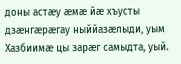доны астæу æмæ йæ хъусты дзæнгæрæгау ныййазæлыди, уым Хазбиимæ цы зарæг самыдта, уый.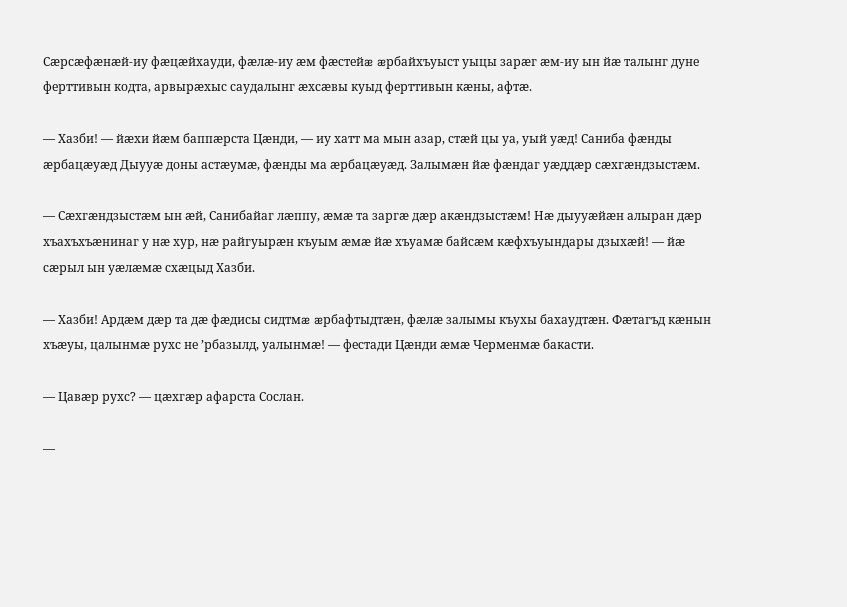Сæрсæфæнæй-иу фæцæйхауди, фæлæ-иу æм фæстейæ æрбайхъуыст уыцы зарæг æм-иу ын йæ талынг дуне ферттивын кодта, арвырæхыс саудалынг æхсæвы куыд ферттивын кæны, афтæ.

— Хазби! — йæхи йæм баппæрста Цæнди, — иу хатт ма мын азар, стæй цы уа, уый уæд! Саниба фæнды æрбацæуæд Дыууæ доны астæумæ, фæнды ма æрбацæуæд. Залымæн йæ фæндаг уæддæр сæхгæндзыстæм.

— Сæхгæндзыстæм ын æй, Санибайаг лæппу, æмæ та заргæ дæр акæндзыстæм! Нæ дыууæйæн алыран дæр хъахъхъæнинаг у нæ хур, нæ райгуырæн къуым æмæ йæ хъуамæ байсæм кæфхъуындары дзыхæй! — йæ сæрыл ын уæлæмæ схæцыд Хазби.

— Хазби! Ардæм дæр та дæ фæдисы сидтмæ æрбафтыдтæн, фæлæ залымы къухы бахаудтæн. Фæтагъд кæнын хъæуы, цалынмæ рухс не ’рбазылд, уалынмæ! — фестади Цæнди æмæ Черменмæ бакасти.

— Цавæр рухс? — цæхгæр афарста Сослан.

—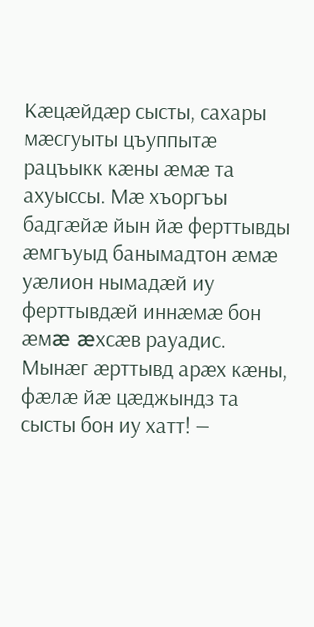Кæцæйдæр сысты, сахары мæсгуыты цъуппытæ рацъыкк кæны æмæ та ахуыссы. Мæ хъоргъы бадгæйæ йын йæ ферттывды æмгъуыд банымадтон æмæ уæлион нымадæй иу ферттывдæй иннæмæ бон æмæ æхсæв рауадис. Мынæг æрттывд арæх кæны, фæлæ йæ цæджындз та сысты бон иу хатт! —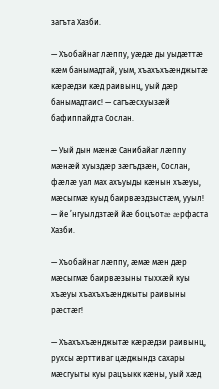загъта Хазби.

— Хъобайнаг лæппу, уæдæ ды уыдæттæ кæм банымадтай, уым, хъахъхъæнджытæ кæрæдзи кæд раивынц, уый дæр банымадтаис! — сагъæсхуызæй бафиппайдта Сослан.

— Уый дын мæнæ Санибайаг лæппу мæнæй хуыздæр зæгъдзæн, Сослан, фæлæ уал мах ахъуыды кæнын хъæуы, мæсыгмæ куыд баирвæздзыстæм, ууыл! — йе ’нгуылдзтæй йæ боцъотæ æрфаста Хазби.

— Хъобайнаг лæппу, æмæ мæн дæр мæсыгмæ баирвæзыны тыххæй куы хъæуы хъахъхъæнджыты раивыны рæстæг!

— Хъахъхъæнджытæ кæрæдзи раивынц, рухсы æрттиваг цæджындз сахары мæсгуыты куы рацъыкк кæны, уый хæд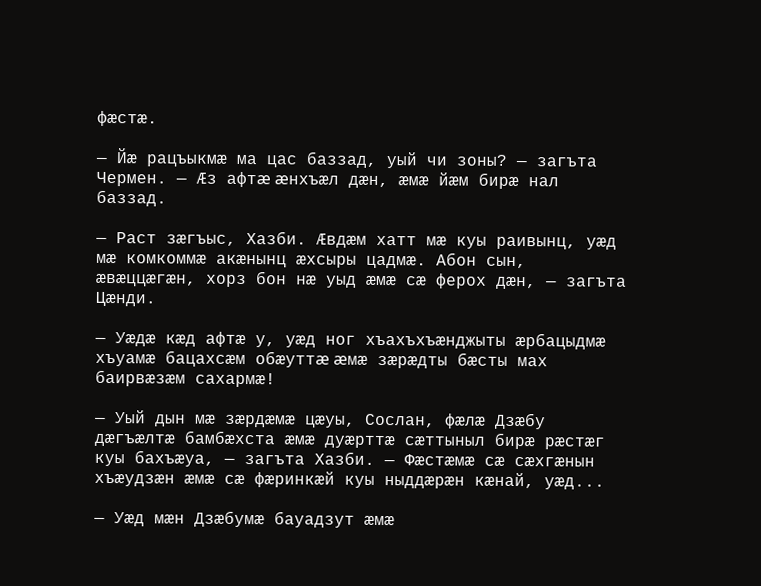фæстæ.

— Йæ рацъыкмæ ма цас баззад, уый чи зоны? — загъта Чермен. — Æз афтæ æнхъæл дæн, æмæ йæм бирæ нал баззад.

— Раст зæгъыс, Хазби. Æвдæм хатт мæ куы раивынц, уæд мæ комкоммæ акæнынц æхсыры цадмæ. Абон сын, æвæццæгæн, хорз бон нæ уыд æмæ сæ ферох дæн, — загъта Цæнди.

— Уæдæ кæд афтæ у, уæд ног хъахъхъæнджыты æрбацыдмæ хъуамæ бацахсæм обæуттæ æмæ зæрæдты бæсты мах баирвæзæм сахармæ!

— Уый дын мæ зæрдæмæ цæуы, Сослан, фæлæ Дзæбу дæгъæлтæ бамбæхста æмæ дуæрттæ сæттыныл бирæ рæстæг куы бахъæуа, — загъта Хазби. — Фæстæмæ сæ сæхгæнын хъæудзæн æмæ сæ фæринкæй куы ныддæрæн кæнай, уæд...

— Уæд мæн Дзæбумæ бауадзут æмæ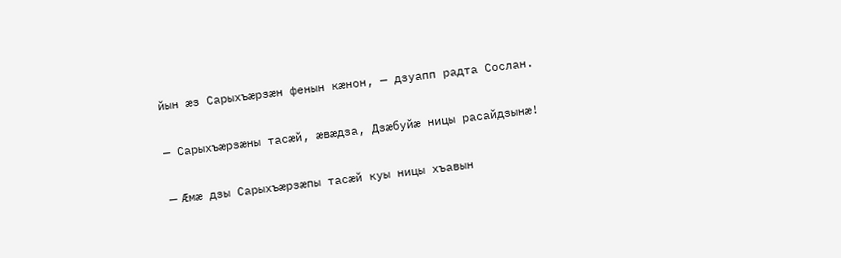йын æз Сарыхъæрзæн фенын кæнон, — дзуапп радта Сослан.

— Сарыхъæрзæны тасæй, æвæдза, Дзæбуйæ ницы расайдзынæ!

— Æмæ дзы Сарыхъæрзæпы тасæй куы ницы хъавын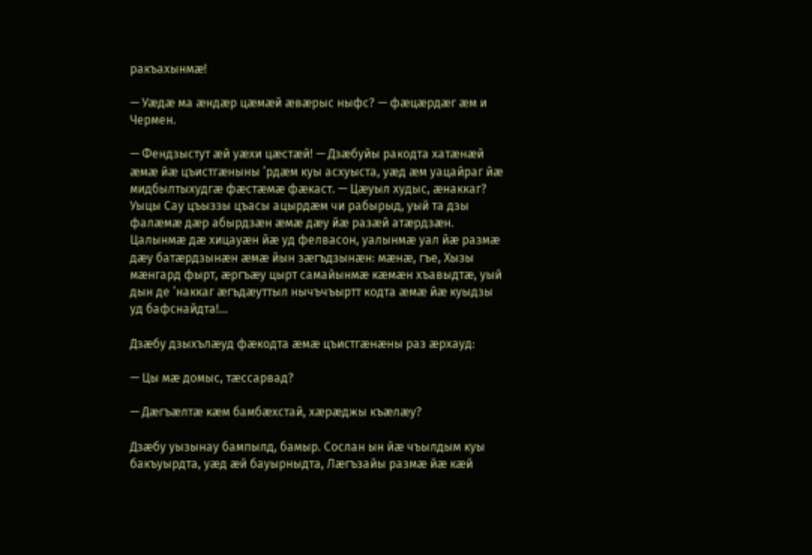ракъахынмæ!

— Уæдæ ма æндæр цæмæй æвæрыс ныфс? — фæцæрдæг æм и Чермен.

— Фендзыстут æй уæхи цæстæй! — Дзæбуйы ракодта хатæнæй æмæ йæ цъистгæныны ’рдæм куы асхуыста, уæд æм уацайраг йæ мидбылтыхудгæ фæстæмæ фæкаст. — Цæуыл худыс, æнаккаг? Уыцы Сау цъыззы цъасы ацырдæм чи рабырыд, уый та дзы фалæмæ дæр абырдзæн æмæ дæу йæ разæй атæрдзæн. Цалынмæ дæ хицауæн йæ уд фелвасон, уалынмæ уал йæ размæ дæу батæрдзынæн æмæ йын зæгъдзынæн: мæнæ, гъе, Хызы мæнгард фырт, æргъæу цырт самайынмæ кæмæн хъавыдтæ, уый дын де ’наккаг æгъдæуттыл нычъчъыртт кодта æмæ йæ куыдзы уд бафснайдта!...

Дзæбу дзыхълæуд фæкодта æмæ цъистгæнæны раз æрхауд:

— Цы мæ домыс, тæссарвад?

— Дæгъæлтæ кæм бамбæхстай, хæрæджы къæлæу?

Дзæбу уызынау бампылд, бамыр. Сослан ын йæ чъылдым куы бакъуырдта, уæд æй бауырныдта, Лæгъзайы размæ йæ кæй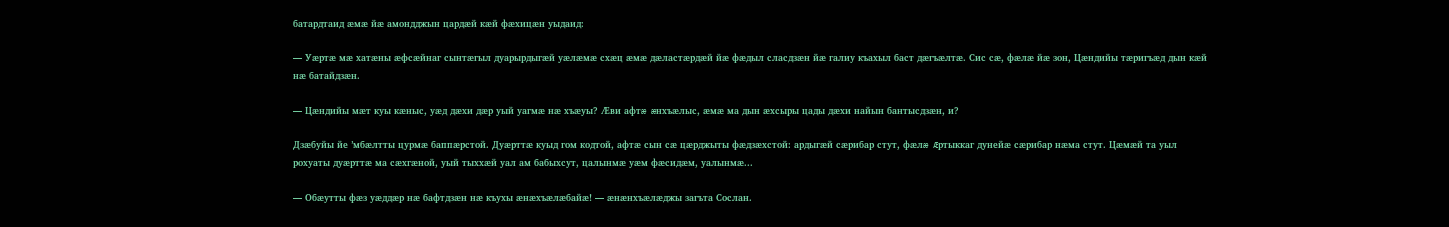батардтаид æмæ йæ амондджын цардæй кæй фæхицæн уыдаид:

— Уæртæ мæ хатæны æфсæйнаг сынтæгыл дуарырдыгæй уæлæмæ схæц æмæ дæластæрдæй йæ фæдыл сласдзæн йæ галиу къахыл баст дæгъæлтæ. Сис сæ, фæлæ йæ зон, Цæндийы тæригъæд дын кæй нæ батайдзæн.

— Цæндийы мæт куы кæныс, уæд дæхи дæр уый уагмæ нæ хъæуы? Æви афтæ æнхъæлыс, æмæ ма дын æхсыры цады дæхи найын бантысдзæн, и?

Дзæбуйы йе ’мбæлтты цурмæ баппæрстой. Дуæрттæ куыд гом кодтой, афтæ сын сæ цæрджыты фæдзæхстой: ардыгæй сæрибар стут, фæлæ Æртыккаг дунейæ сæрибар нæма стут. Цæмæй та уыл рохуаты дуæрттæ ма сæхгæной, уый тыххæй уал ам бабыхсут, цалынмæ уæм фæсидæм, уалынмæ...

— Обæутты фæз уæддæр нæ бафтдзæн нæ къухы æнæхъæлæбайæ! — æнæнхъæлæджы загъта Сослан.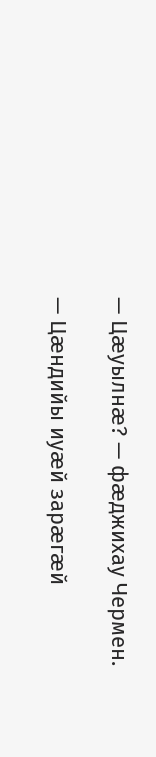— Цæуылнæ? — фæджихау Чермен.

— Цæндийы иуæй зарæгæй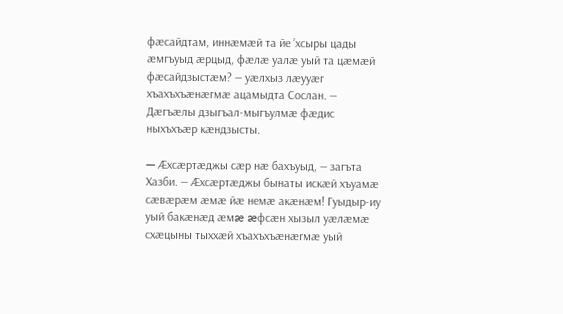фæсайдтам, иннæмæй та йе ’хсыры цады æмгъуыд æрцыд, фæлæ уалæ уый та цæмæй фæсайдзыстæм? — уæлхыз лæууæг хъахъхъæнæгмæ ацамыдта Сослан. — Дæгъæлы дзыгъал-мыгъулмæ фæдис ныхъхъæр кæндзысты.

— Æхсæртæджы сæр нæ бахъуыд, — загъта Хазби. — Æхсæртæджы бынаты искæй хъуамæ сæвæрæм æмæ йæ немæ акæнæм! Гуыдыр-иу уый бакæнæд æмæ æфсæн хызыл уæлæмæ схæцыны тыххæй хъахъхъæнæгмæ уый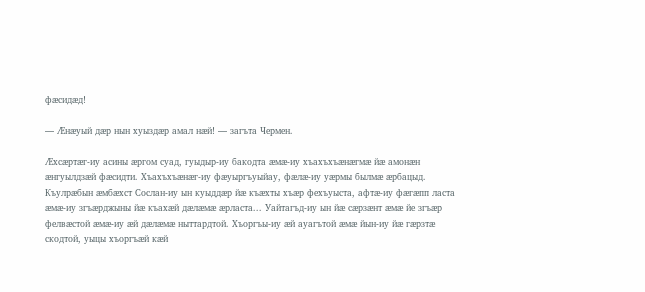фæсидæд!

— Æнæуый дæр нын хуыздæр амал нæй! — загъта Чермен.

Æхсæртæг-иу асины æргом суад, гуыдыр-иу бакодта æмæ-иу хъахъхъæнæгмæ йæ амонæн æнгуылдзæй фæсидти. Хъахъхъæнæг-иу фæуыргъуыйау, фæлæ-иу уæрмы былмæ æрбацыд. Къулрæбын æмбæхст Сослан-иу ын куыддæр йæ къæхты хъæр фехъуыста, афтæ-иу фæгæпп ласта æмæ-иу згъæрджыны йæ къахæй дæлæмæ æрласта... Уайтагъд-иу ын йæ сæрзæнт æмæ йе згъæр фелвæстой æмæ-иу æй дæлæмæ ныттардтой. Хъоргъы-иу æй ауагътой æмæ йын-иу йæ гæрзтæ скодтой, уыцы хъоргъæй кæй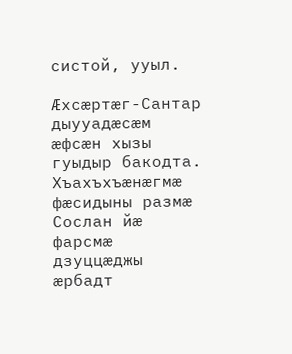систой, ууыл.

Æхсæртæг-Сантар дыууадæсæм æфсæн хызы гуыдыр бакодта. Хъахъхъæнæгмæ фæсидыны размæ Сослан йæ фарсмæ дзуццæджы æрбадт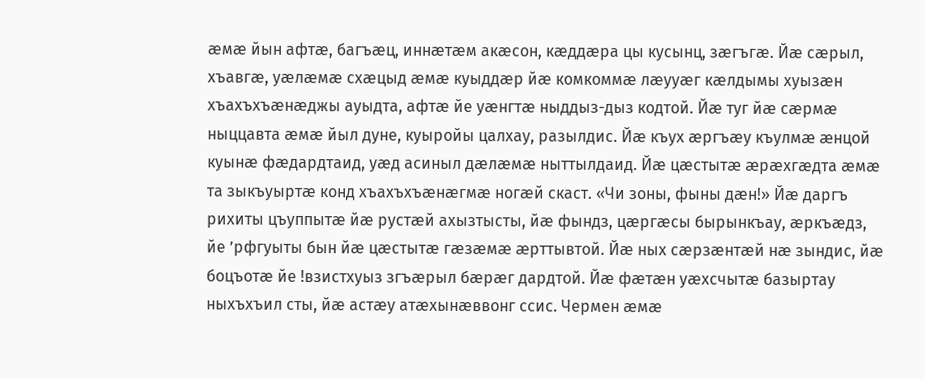æмæ йын афтæ, багъæц, иннæтæм акæсон, кæддæра цы кусынц, зæгъгæ. Йæ сæрыл, хъавгæ, уæлæмæ схæцыд æмæ куыддæр йæ комкоммæ лæууæг кæлдымы хуызæн хъахъхъæнæджы ауыдта, афтæ йе уæнгтæ ныддыз-дыз кодтой. Йæ туг йæ сæрмæ ныццавта æмæ йыл дуне, куыройы цалхау, разылдис. Йæ къух æргъæу къулмæ æнцой куынæ фæдардтаид, уæд асиныл дæлæмæ ныттылдаид. Йæ цæстытæ æрæхгæдта æмæ та зыкъуыртæ конд хъахъхъæнæгмæ ногæй скаст. «Чи зоны, фыны дæн!» Йæ даргъ рихиты цъуппытæ йæ рустæй ахызтысты, йæ фындз, цæргæсы бырынкъау, æркъæдз, йе ’рфгуыты бын йæ цæстытæ гæзæмæ æрттывтой. Йæ ных сæрзæнтæй нæ зындис, йæ боцъотæ йе !взистхуыз згъæрыл бæрæг дардтой. Йæ фæтæн уæхсчытæ базыртау ныхъхъил сты, йæ астæу атæхынæввонг ссис. Чермен æмæ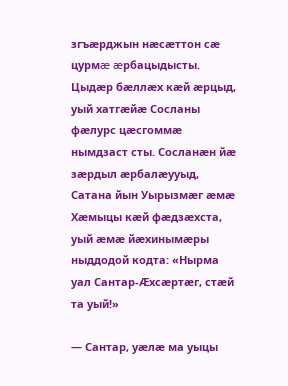згъæрджын нæсæттон сæ цурмæ æрбацыдысты. Цыдæр бæллæх кæй æрцыд, уый хатгæйæ Сосланы фæлурс цæсгоммæ нымдзаст сты. Сосланæн йæ зæрдыл æрбалæууыд, Сатана йын Уырызмæг æмæ Хæмыцы кæй фæдзæхста, уый æмæ йæхинымæры ныддодой кодта: «Нырма уал Сантар-Æхсæртæг, стæй та уый!»

— Сантар, уæлæ ма уыцы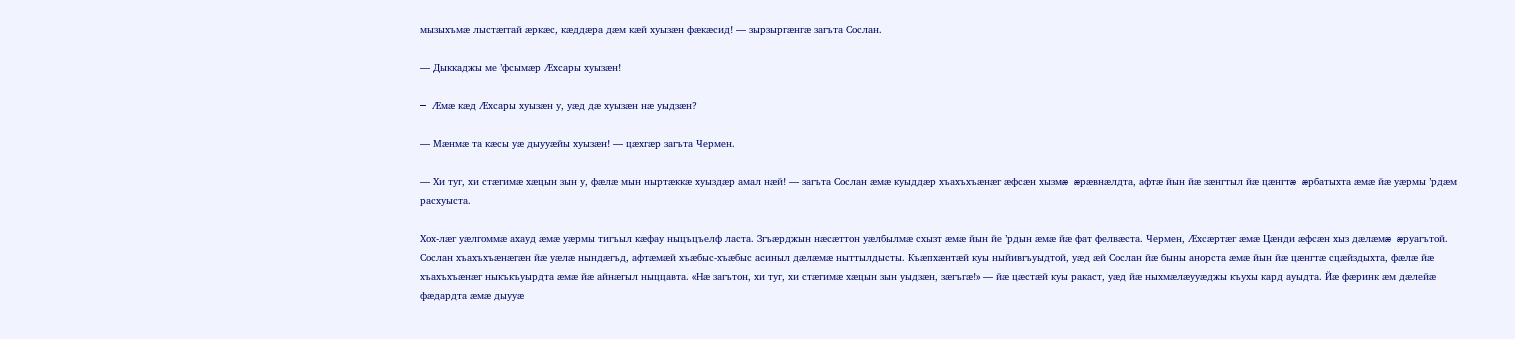мызыхъмæ лыстæггай æркæс, кæддæра дæм кæй хуызæн фæкæсид! — зырзыргæнгæ загъта Сослан.

— Дыккаджы ме ’фсымæр Æхсары хуызæн!

— Æмæ кæд Æхсары хуызæн у, уæд дæ хуызæн нæ уыдзæн?

— Мæнмæ та кæсы уæ дыууæйы хуызæн! — цæхгæр загъта Чермен.

— Хи туг, хи стæгимæ хæцын зын у, фæлæ мын ныртæккæ хуыздæр амал нæй! — загъта Сослан æмæ куыддæр хъахъхъæнæг æфсæн хызмæ æрæвнæлдта, афтæ йын йæ зæнгтыл йæ цæнгтæ æрбатыхта æмæ йæ уæрмы ’рдæм расхуыста.

Хох-лæг уæлгоммæ ахауд æмæ уæрмы тигъыл кæфау ныцъцъелф ласта. Згъæрджын нæсæттон уæлбылмæ схызт æмæ йын йе ’рдын æмæ йæ фат фелвæста. Чермен, Æхсæртæг æмæ Цæнди æфсæн хыз дæлæмæ æруагътой. Сослан хъахъхъæнæгæн йæ уæлæ нындæгъд, афтæмæй хъæбыс-хъæбыс асиныл дæлæмæ ныттылдысты. Къæпхæнтæй куы ныйивгъуыдтой, уæд æй Сослан йæ быны анорста æмæ йын йæ цæнгтæ сцæйздыхта, фæлæ йæ хъахъхъæнæг ныкъкъуырдта æмæ йæ айнæгыл ныццавта. «Нæ загътон, хи туг, хи стæгимæ хæцын зын уыдзæн, зæгъгæ!» — йæ цæстæй куы ракаст, уæд йæ ныхмæлæууæджы къухы кард ауыдта. Йæ фæринк æм дæлейæ фæдардта æмæ дыууæ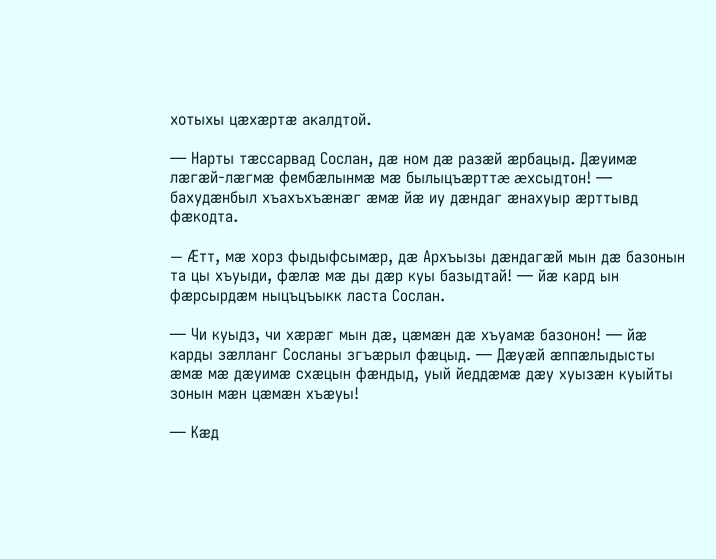хотыхы цæхæртæ акалдтой.

— Нарты тæссарвад Сослан, дæ ном дæ разæй æрбацыд. Дæуимæ лæгæй-лæгмæ фембæлынмæ мæ былыцъæрттæ æхсыдтон! — бахудæнбыл хъахъхъæнæг æмæ йæ иу дæндаг æнахуыр æрттывд фæкодта.

— Æтт, мæ хорз фыдыфсымæр, дæ Архъызы дæндагæй мын дæ базонын та цы хъуыди, фæлæ мæ ды дæр куы базыдтай! — йæ кард ын фæрсырдæм ныцъцъыкк ласта Сослан.

— Чи куыдз, чи хæрæг мын дæ, цæмæн дæ хъуамæ базонон! — йæ карды зæлланг Сосланы згъæрыл фæцыд. — Дæуæй æппæлыдысты æмæ мæ дæуимæ схæцын фæндыд, уый йеддæмæ дæу хуызæн куыйты зонын мæн цæмæн хъæуы!

— Кæд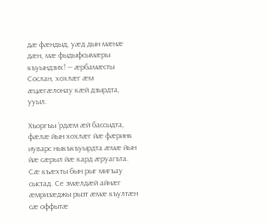дæ фæндыд, уæд дын мæнæ дæн, мæ фыдыфсымæры къуындзих! — æрбамæсты Сослан, хохлæг æм æцæгæлонау кæй дзырдта, ууыл.

Хъоргъы ’рдæм æй бассыдта, фæлæ йын хохлæг йæ фæринк иуварс ныкъкъуырдта æмæ йын йæ сæрыл йæ кард æруагъта. Сæ къæхты бын рыг мигъау сыстад. Се змæлдæй айнæг æмризæджы рызт æмæ къултæн сæ оффытæ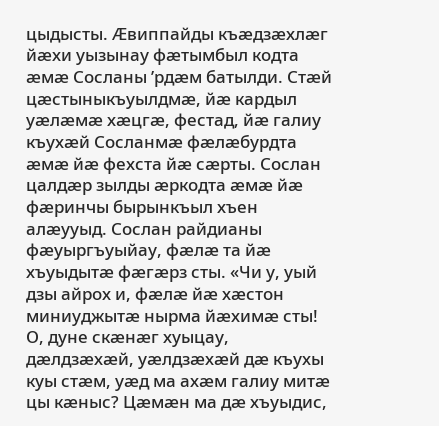цыдысты. Æвиппайды къæдзæхлæг йæхи уызынау фæтымбыл кодта æмæ Сосланы ’рдæм батылди. Стæй цæстыныкъуылдмæ, йæ кардыл уæлæмæ хæцгæ, фестад, йæ галиу къухæй Сосланмæ фæлæбурдта æмæ йæ фехста йæ сæрты. Сослан цалдæр зылды æркодта æмæ йæ фæринчы бырынкъыл хъен алæууыд. Сослан райдианы фæуыргъуыйау, фæлæ та йæ хъуыдытæ фæгæрз сты. «Чи у, уый дзы айрох и, фæлæ йæ хæстон миниуджытæ нырма йæхимæ сты! О, дуне скæнæг хуыцау, дæлдзæхæй, уæлдзæхæй дæ къухы куы стæм, уæд ма ахæм галиу митæ цы кæныс? Цæмæн ма дæ хъуыдис,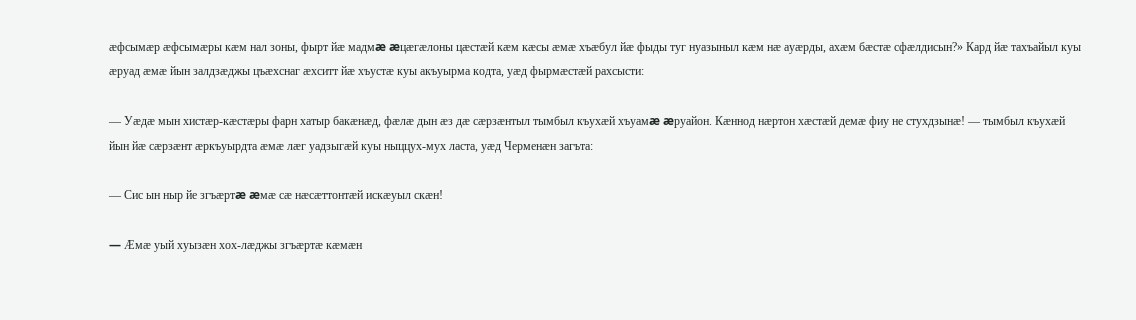æфсымæр æфсымæры кæм нал зоны, фырт йæ мадмæ æцæгæлоны цæстæй кæм кæсы æмæ хъæбул йæ фыды туг нуазыныл кæм нæ ауæрды, ахæм бæстæ сфæлдисын?» Кард йæ тахъайыл куы æруад æмæ йын залдзæджы цъæхснаг æхситт йæ хъустæ куы акъуырма кодта, уæд фырмæстæй рахсысти:

— Уæдæ мын хистæр-кæстæры фарн хатыр бакæнæд, фæлæ дын æз дæ сæрзæнтыл тымбыл къухæй хъуамæ æруайон. Кæннод нæртон хæстæй демæ фиу не стухдзынæ! — тымбыл къухæй йын йæ сæрзæнт æркъуырдта æмæ лæг уадзыгæй куы ныццух-мух ласта, уæд Черменæн загъта:

— Сис ын ныр йе згъæртæ æмæ сæ нæсæттонтæй искæуыл скæн!

— Æмæ уый хуызæн хох-лæджы згъæртæ кæмæн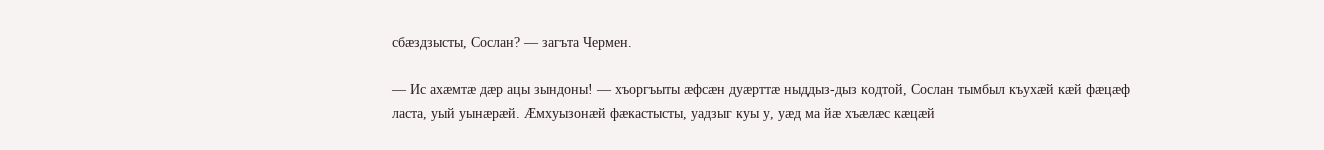сбæздзысты, Сослан? — загъта Чермен.

— Ис ахæмтæ дæр ацы зындоны! — хъоргъыты æфсæн дуæрттæ ныддыз-дыз кодтой, Сослан тымбыл къухæй кæй фæцæф ласта, уый уынæрæй. Æмхуызонæй фæкастысты, уадзыг куы у, уæд ма йæ хъæлæс кæцæй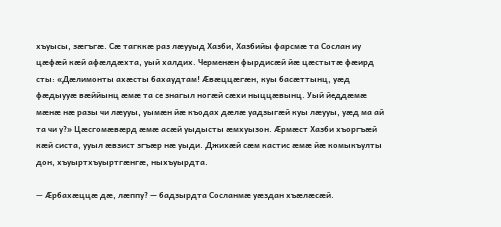хъуысы, зæгъгæ. Сæ тагккæ раз лæууыд Хазби, Хазбийы фарсмæ та Сослан иу цæфæй кæй афæлдæхта, уый халдих. Черменæн фырдисæй йæ цæстытæ фæирд сты: «Дæлимонты ахæсты бахаудтам! Æвæццæгæн, куы басæттынц, уæд фæдыууæ вæййынц æмæ та се знагыл ногæй сæхи ныццæвынц. Уый йеддæмæ мæнæ нæ разы чи лæууы, уымæн йæ къодах дæлæ уадзыгæй куы лæууы, уæд ма ай та чи у?» Цæсгомæвæрд æмæ асæй уыдысты æмхуызон. Æрмæст Хазби хъоргъæй кæй систа, ууыл æвзист згъæр нæ уыди. Джихæй сæм кастис æмæ йæ комыкъулты дон, хъуыртхъуыртгæнгæ, ныхъуырдта.

— Æрбахæццæ дæ, лæппу? — бадзырдта Сосланмæ уæздан хъæлæсæй.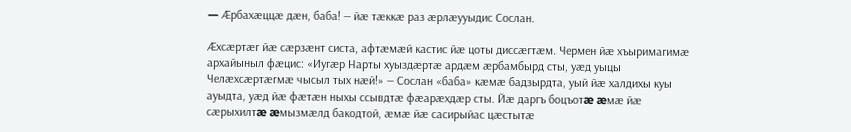— Æрбахæццæ дæн, баба! — йæ тæккæ раз æрлæууыдис Сослан.

Æхсæртæг йæ сæрзæнт систа, афтæмæй кастис йæ цоты диссæгтæм. Чермен йæ хъыримагимæ архайыныл фæцис: «Иугæр Нарты хуыздæртæ ардæм æрбамбырд сты, уæд уыцы Челæхсæртæгмæ чысыл тых нæй!» — Сослан «баба» кæмæ бадзырдта, уый йæ халдихы куы ауыдта, уæд йæ фæтæн ныхы ссывдтæ фæарæхдæр сты. Йæ даргъ боцъотæ æмæ йæ сæрыхилтæ æмызмæлд бакодтой, æмæ йæ сасирыйас цæстытæ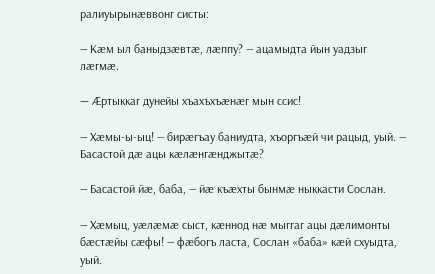ралиуырынæввонг систы:

— Кæм ыл баныдзæвтæ, лæппу? — ацамыдта йын уадзыг лæгмæ.

— Æртыккаг дунейы хъахъхъæнæг мын ссис!

— Хæмы-ы-ыц! — бирæгъау баниудта, хъоргъæй чи рацыд, уый. — Басастой дæ ацы кæлæнгæнджытæ?

— Басастой йæ, баба, — йæ къæхты бынмæ ныккасти Сослан.

— Хæмыц, уæлæмæ сыст, кæннод нæ мыггаг ацы дæлимонты бæстæйы сæфы! — фæбогъ ласта, Сослан «баба» кæй схуыдта, уый.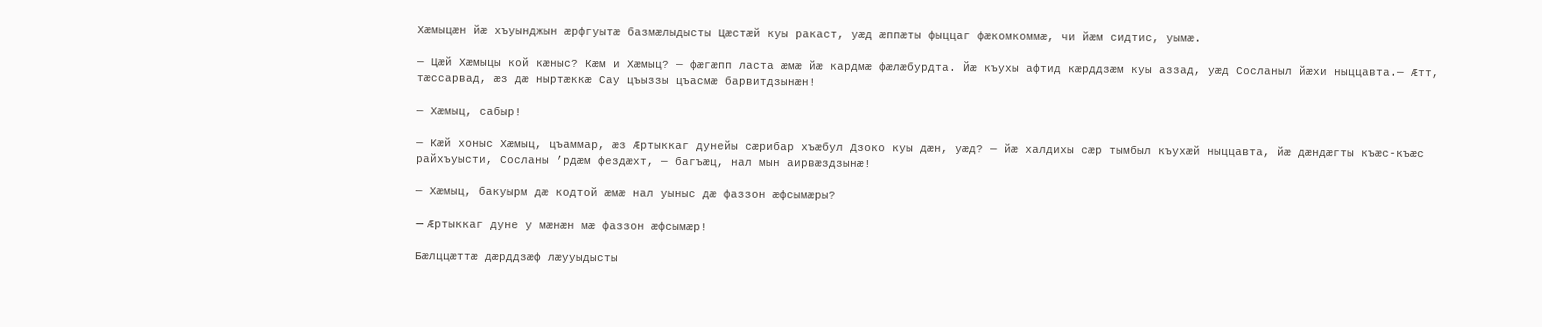Хæмыцæн йæ хъуынджын æрфгуытæ базмæлыдысты Цæстæй куы ракаст, уæд æппæты фыццаг фæкомкоммæ, чи йæм сидтис, уымæ.

— Цæй Хæмыцы кой кæныс? Кæм и Хæмыц? — фæгæпп ласта æмæ йæ кардмæ фæлæбурдта. Йæ къухы афтид кæрддзæм куы аззад, уæд Сосланыл йæхи ныццавта.— Æтт, тæссарвад, æз дæ ныртæккæ Сау цъыззы цъасмæ барвитдзынæн!

— Хæмыц, сабыр!

— Кæй хоныс Хæмыц, цъаммар, æз Æртыккаг дунейы сæрибар хъæбул Дзоко куы дæн, уæд? — йæ халдихы сæр тымбыл къухæй ныццавта, йæ дæндæгты къæс-къæс райхъуысти, Сосланы ’рдæм фездæхт, — багъæц, нал мын аирвæздзынæ!

— Хæмыц, бакуырм дæ кодтой æмæ нал уыныс дæ фаззон æфсымæры?

— Æртыккаг дуне у мæнæн мæ фаззон æфсымæр!

Бæлццæттæ дæрддзæф лæууыдысты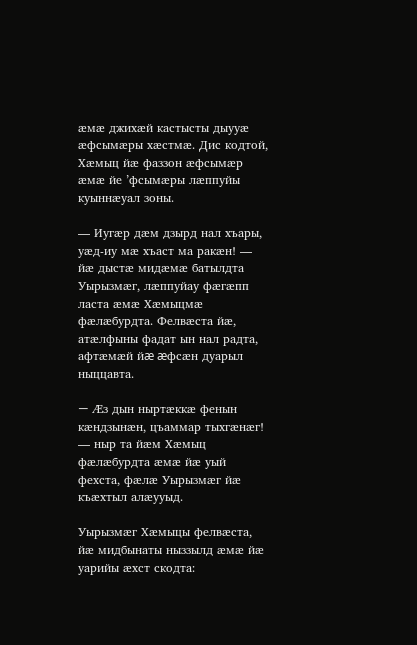æмæ джихæй кастысты дыууæ æфсымæры хæстмæ. Дис кодтой, Хæмыц йæ фаззон æфсымæр æмæ йе ’фсымæры лæппуйы куыннæуал зоны.

— Иугæр дæм дзырд нал хъары, уæд-иу мæ хъаст ма ракæн! — йæ дыстæ мидæмæ батылдта Уырызмæг, лæппуйау фæгæпп ласта æмæ Хæмыцмæ фæлæбурдта. Фелвæста йæ, атæлфыны фадат ын нал радта, афтæмæй йæ æфсæн дуарыл ныццавта.

— Æз дын ныртæккæ фенын кæндзынæн, цъаммар тыхгæнæг! — ныр та йæм Хæмыц фæлæбурдта æмæ йæ уый фехста, фæлæ Уырызмæг йæ къæхтыл алæууыд.

Уырызмæг Хæмыцы фелвæста, йæ мидбынаты ныззылд æмæ йæ уарийы æхст скодта: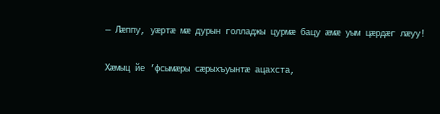— Лæппу, уæртæ мæ дурын голладжы цурмæ бацу æмæ уым цæрдæг лæуу!

Хæмыц йе ’фсымæры сæрыхъуынтæ ацахста,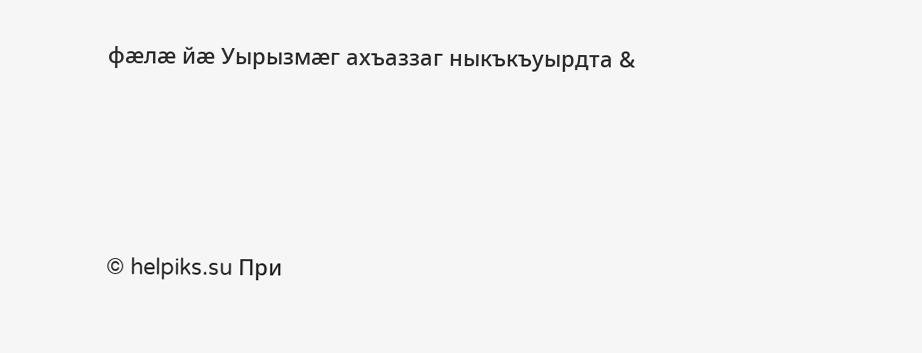фæлæ йæ Уырызмæг ахъаззаг ныкъкъуырдта &





© helpiks.su При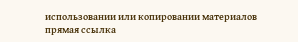использовании или копировании материалов прямая ссылка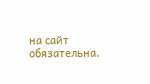на сайт обязательна.